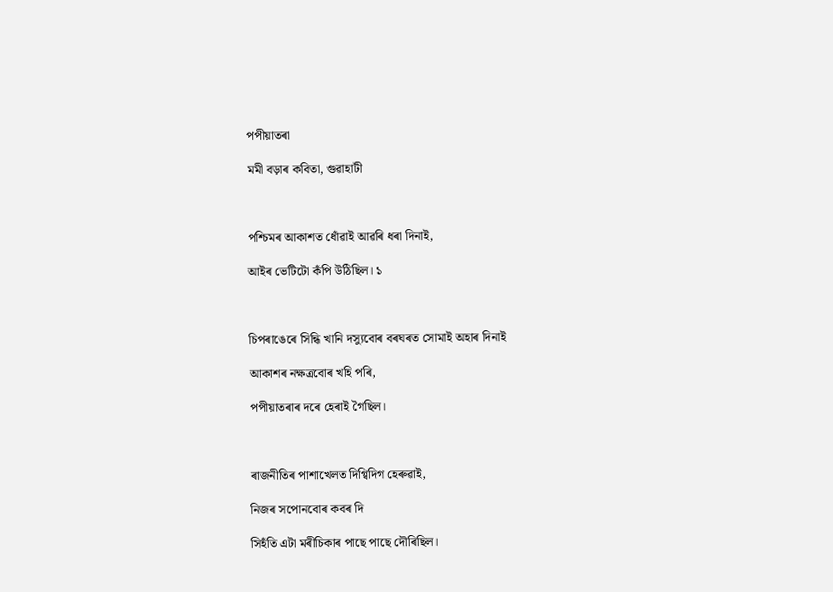পপীয়াতৰা

মমী বড়াৰ কবিতা, গুৱাহাটী



পশ্চিমৰ আকাশত ধোঁৱাই আৱৰি ধৰা দিনাই,

আইৰ ভেটিটো কঁপি উঠিছিল। ১



চিপৰাঙেৰে সিন্ধি খানি দস্যুবোৰ বৰঘৰত সোমাই অহাৰ দিনাই

আকাশৰ নক্ষত্ৰবোৰ খহি পৰি,

পপীয়াতৰাৰ দৰে হেৰাই গৈছিল।



ৰাজনীতিৰ পাশাখেলত দিগ্বিদিগ হেৰুৱাই,

নিজৰ সপোনবোৰ কবৰ দি

সিহঁতি এটা মৰীচিকাৰ পাছে পাছে দৌৰিছিল।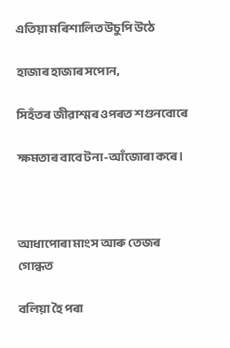এতিয়া মৰিশালিত উচুপি উঠে

হাজাৰ হাজাৰ সপোন,

সিহঁতৰ জীৱাশ্মৰ ওপৰত শগুনবোৰে

ক্ষমতাৰ বাবে টনা-আঁজোৰা কৰে।



আধাপোৰা মাংস আৰু তেজৰ গোন্ধত

বলিয়া হৈ পৰা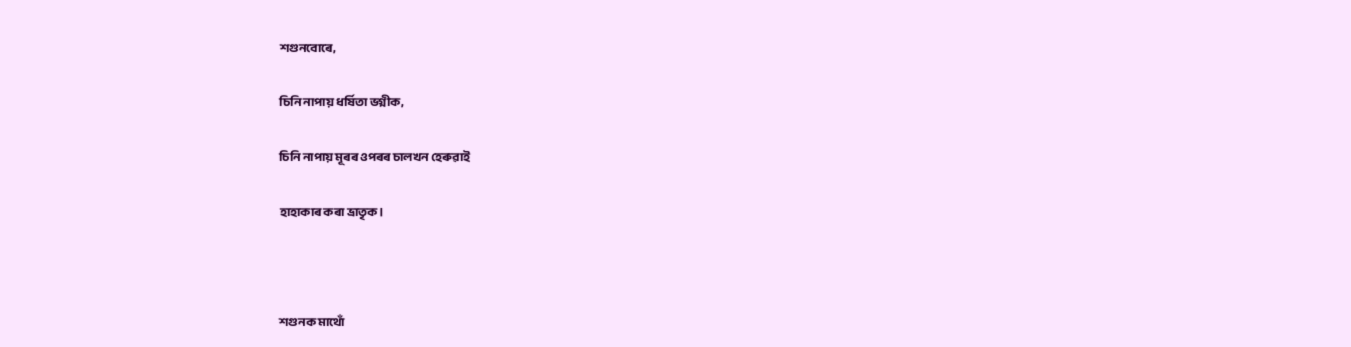শগুনবোৰে,

চিনি নাপায় ধর্ষিতা ভগ্নীক,

চিনি নাপায় মূৰৰ ওপৰৰ চালখন হেৰুৱাই

হাহাকাৰ কৰা ভ্রাতৃক।



শগুনক মাথোঁ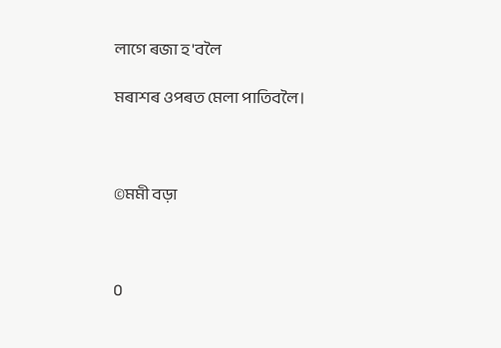লাগে ৰজা হ'বলৈ

মৰাশৰ ওপৰত মেলা পাতিবলৈ।



©মমী বড়া



0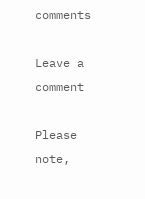comments

Leave a comment

Please note,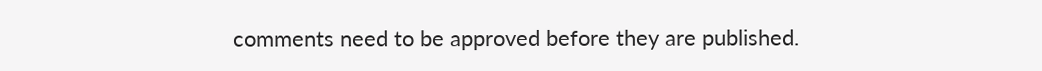comments need to be approved before they are published.